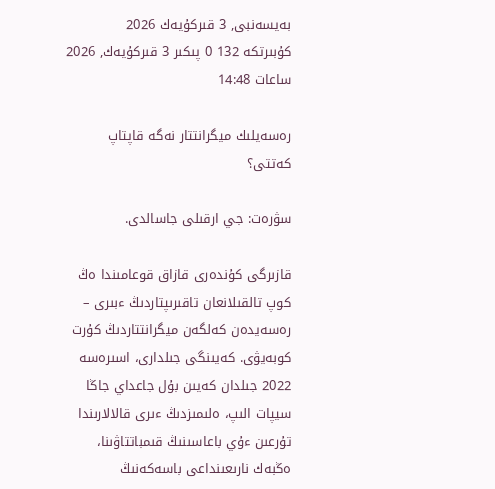بەيسەنبى, 3 قىركۇيەك 2026
كۇبىرتكە 132 0 پىكىر 3 قىركۇيەك, 2026 ساعات 14:48

رەسەيلىك ميگرانتتار نەگە قاپتاپ كەتتى؟

سۋرەت: جي ارقىلى جاسالدى.

قازىرگى كۇندەرى قازاق قوعامىندا ەڭ كوپ تالقىلانعان تاقىرىپتاردىڭ ءبىرى – رەسەيدەن كەلگەن ميگرانتتاردىڭ كۇرت كوبەيۋى. كەيىنگى جىلدارى، اسىرەسە 2022 جىلدان كەيىن بۇل جاعداي جاڭا سيپات الىپ، ەلىمىزدىڭ ءىرى قالالارىندا تۇرعىن ءۇي باعاسىنىڭ قىمباتتاۋىنا، ەڭبەك نارىعىنداعى باسەكەنىڭ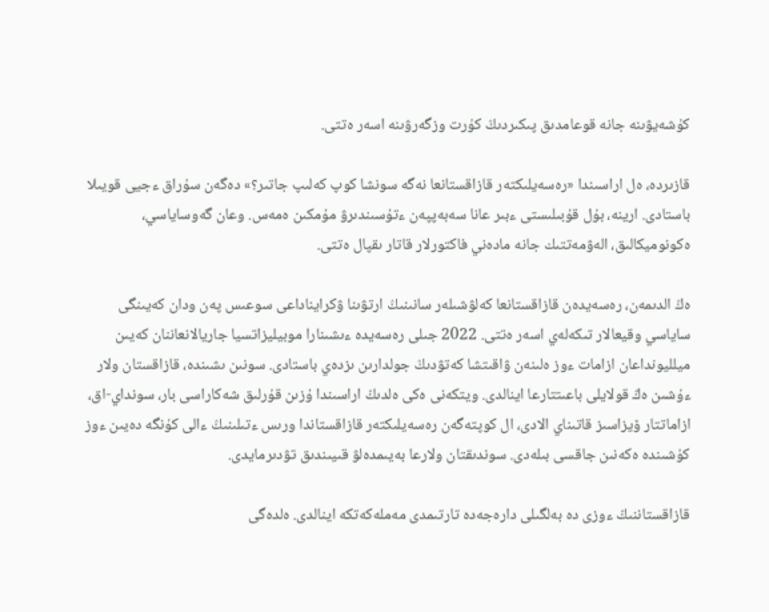كۇشەيۋىنە جانە قوعامدىق پىكىردىڭ كۇرت وزگەرۋىنە اسەر ەتتى.

قازىردە، ەل اراسىندا «رەسەيلىكتەر قازاقستانعا نەگە سونشا كوپ كەلىپ جاتىر؟» دەگەن سۇراق ءجيى قويىلا باستادى. ارينە، بۇل قۇبىلىستى ءبىر عانا سەبەپپەن ءتۇسىندىرۋ مۇمكىن ەمەس. وعان گەوساياسي، ەكونوميكالىق، الەۋمەتتىك جانە مادەني فاكتورلار قاتار ىقپال ەتتى.

ەڭ الدىمەن، رەسەيدەن قازاقستانعا كەلۋشىلەر سانىنىڭ ارتۋىنا ۋكرايناداعى سوعىس پەن ودان كەيىنگى ساياسي وقيعالار تىكەلەي اسەر ەتتى. 2022 جىلى رەسەيدە ءىشىنارا موبيليزاتسيا جاريالانعاننان كەيىن ميلليونداعان ازامات ءوز ەلىنەن ۋاقىتشا كەتۋدىڭ جولدارىن ىزدەي باستادى. سونىن ىشىندە، قازاقستان ولار ءۇشىن ەڭ قولايلى باعىتتارعا اينالدى. ويتكەنى ەكى ەلدىڭ اراسىندا ۇزىن قۇرلىق شەكاراسى بار، سونداي-اق، ازاماتتار ۆيزاسىز قاتىناي الادى، ال كوپتەگەن رەسەيلىكتەر قازاقستاندا ورىس ءتىلىنىڭ ءالى كۇنگە دەيىن ءوز كۇشىندە ەكەنىن جاقسى بىلەدى. سوندىقتان ولارعا بەيىمدەلۋ قىيىندىق تۋدىرمايدى.

قازاقستاننىڭ ءوزى دە بەلگىلى دارەجەدە تارتىمدى مەملەكەتكە اينالدى. ەلدەگى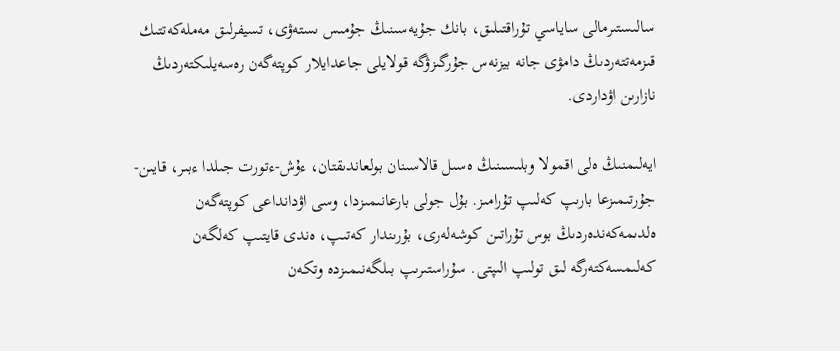سالىستىرمالى ساياسي تۇراقتىلىق، بانك جۇيەسىنىڭ جۇمىس ىستەۋى، تسيفرلىق مەملەكەتتىك قىزمەتتەردىڭ دامۋى جانە بيزنەس جۇرگىزۋگە قولايلى جاعدايلار كوپتەگەن رەسەيلىكتەردىڭ نازارىن اۋداردى.

ايەلىمنىڭ ەلى اقمولا وبلىسىنىڭ ەسىل قالاسىنان بولعاندىقتان، ءۇش-ءتورت جىلدا ءبىر، قايىن-جۇرتىمىزعا بارىپ كەلىپ تۇرامىز. بۇل جولى بارعانىمىزدا، وسى اۋدانداعى كوپتەگەن ەلدىمەكەندەردىڭ بوس تۇراتىن كوشەلەرى، بۇرىندار كەتىپ، ەندى قايتىپ كەلگەن كەلىمسەكتەرگە لىق تولىپ الىپتى. سۇراستىرىپ بىلگەنىمىزدە وتكەن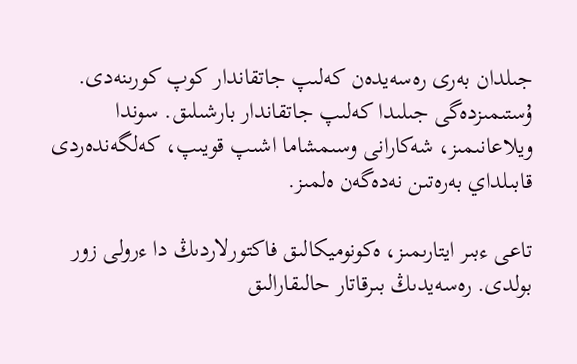جىلدان بەرى رەسەيدەن كەلىپ جاتقاندار كوپ كورىنەدى. ۇستىمىزدەگى جىلىدا كەلىپ جاتقاندار بارشىلىق. سوندا ويلاعانىمىز، شەكارانى وسىمشاما اشىپ قويىپ، كەلگەندەردى قابىلداي بەرەتىن نەدەگەن ەلمىز.

تاعى ءبىر ايتارىمىز، ەكونوميكالىق فاكتورلاردىڭ دا ءرولى زور بولدى. رەسەيدىڭ بىرقاتار حالىقارالىق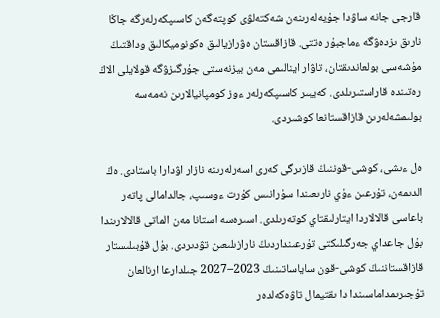قارجى جانە ساۋدا جۇيەلەرىنەن شەكتەلۋى كوپتەگەن كاسىپكەرلەرگە جاڭا نارىق ىزدەۋگە ءماجبۇر ەتتى. قازاقستان ەۋرازيالىق ەكونوميكالىق وداقتىڭ مۇشەسى بولعاندىقتان، تاۋار اينالىمى مەن بيزنەستى جۇرگىزۋگە قولايلى الاڭ رەتىندە قاراستىرىلدى. كەيبىر كاسىپكەرلەر ءوز كومپانيالارىن نەمەسە بولىمشەلەرىن قازاقستانعا كوشىردى.

ەل ءىشى، كوشى-قوننىڭ قازىرگى كەرى اسەرلەرىنە نازار اۋدارا باستادى. ەڭ الدىمەن، تۇرعىن ءۇي نارىعىندا سۇرانىس كۇرت ءوسىپ، جالدامالى پاتەر باعاسى قالالاردا ايتارلىقتاي كوتەرىلدى. اسىرەسە استانا مەن الماتى قالالارىندا بۇل جاعداي جەرگىلىكتى تۇرعىنداردىڭ نارازىلىعىن تۋدىردى. بۇل قۇبىلىستار قازاقستاننىڭ كوشى-قون ساياساتىنىڭ 2023–2027 جىلدارعا ارنالعان تۇجىرىمداماسىندا دا ىقتيمال تاۋەكەلدەر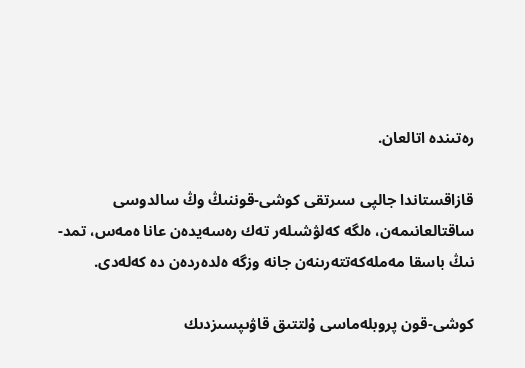رەتىندە اتالعان.

قازاقستاندا جالپى سىرتقى كوشى-قوننىڭ وڭ سالدوسى ساقتالعانىمەن، ەلگە كەلۋشىلەر تەك رەسەيدەن عانا ەمەس، تمد-نىڭ باسقا مەملەكەتتەرىنەن جانە وزگە ەلدەردەن دە كەلەدى.

كوشى-قون پروبلەماسى ۇلتتىق قاۋىپسىزدىك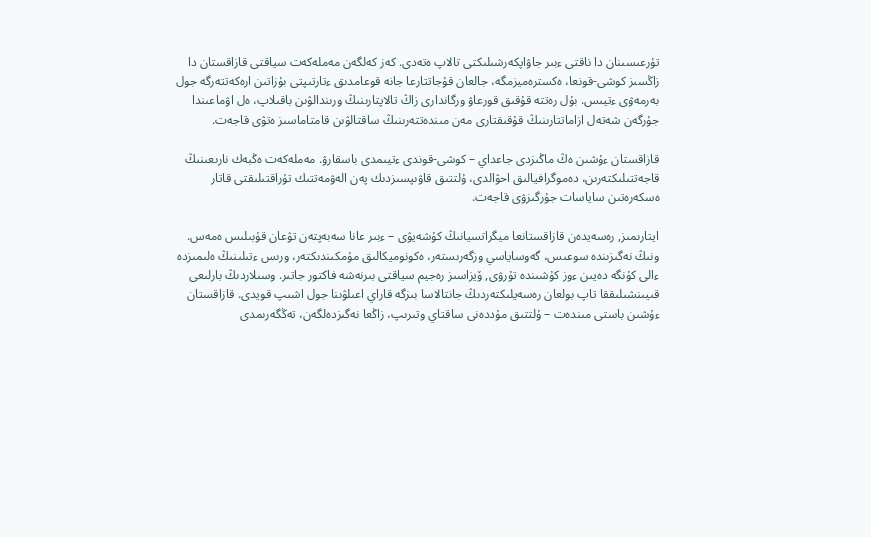تۇرعىسىنان دا ناقتى ءبىر جاۋاپكەرشىلىكتى تالاپ ەتەدى. كەز كەلگەن مەملەكەت سياقتى قازاقستان دا زاڭسىز كوشى-قونعا، ەكسترەميزمگە، جالعان قۇجاتتارعا جانە قوعامدىق ءتارتىپتى بۇزاتىن ارەكەتتەرگە جول بەرمەۋى ءتيىس. بۇل رەتتە قۇقىق قورعاۋ ورگاندارى زاڭ تالاپتارىنىڭ ورىندالۋىن باقىلاپ، ەل اۋماعىندا جۇرگەن شەتەل ازاماتتارىنىڭ قۇقىقتارى مەن مىندەتتەرىنىڭ ساقتالۋىن قامتاماسىز ەتۋى قاجەت.

قازاقستان ءۇشىن ەڭ ماڭىزدى جاعداي – كوشى-قوندى ءتيىمدى باسقارۋ. مەملەكەت ەڭبەك نارىعىنىڭ قاجەتتىلىكتەرىن، دەموگرافيالىق احۋالدى، ۇلتتىق قاۋىپسىزدىك پەن الەۋمەتتىك تۇراقتىلىقتى قاتار ەسكەرەتىن ساياسات جۇرگىزۋى قاجەت.

ايتارىمىز, رەسەيدەن قازاقستانعا ميگراتسيانىڭ كۇشەيۋى – ءبىر عانا سەبەپتەن تۋعان قۇبىلىس ەمەس. ونىڭ نەگىزىندە سوعىس، گەوساياسي وزگەرىستەر، ەكونوميكالىق مۇمكىندىكتەر، ورىس ءتىلىنىڭ ەلىمىزدە ءالى كۇنگە دەيىن ءوز كۇشىندە تۇرۋى, ۆيزاسىز رەجيم سياقتى بىرنەشە فاكتور جاتىر. وسىلاردىڭ بارلىعى قىيىنشىلىققا تاپ بولعان رەسەيلىكتەردىڭ جانتالاسا بىزگە قاراي اعىلۋىنا جول اشىپ قويدى. قازاقستان ءۇشىن باستى مىندەت – ۇلتتىق مۇددەنى ساقتاي وتىرىپ، زاڭعا نەگىزدەلگەن، تەڭگەرىمدى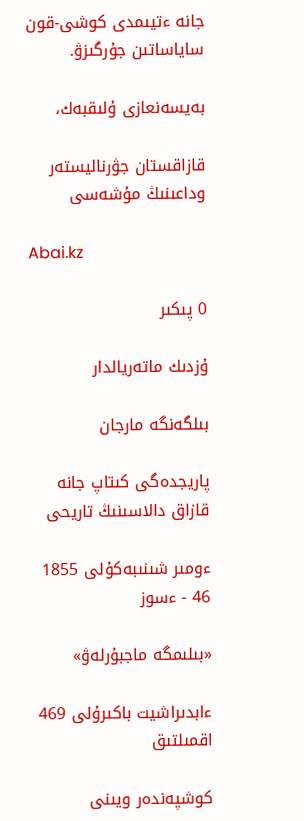جانە ءتيىمدى كوشى-قون ساياساتىن جۇرگىزۋ.

بەيسەنعازى ۇلىقبەك،

قازاقستان جۋرناليستەر وداعىنىڭ مۇشەسى

Abai.kz

0 پىكىر

ۇزدىك ماتەريالدار

بىلگەنگە مارجان

پاريجدەگى كىتاپ جانە قازاق دالاسىنىڭ تاريحى

ءومىر شىنىبەكۇلى 1855
46 - ءسوز

«بىلىمگە ماجبۇرلەۋ»

ءابدىراشيت باكىرۇلى 469
اقمىلتىق

كوشپەندەر ويىنى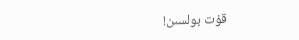قۇت بولسىن!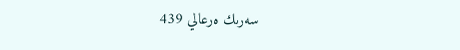سەرىك ەرعالي 439